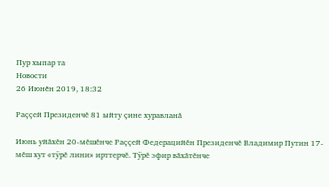Пур хыпар та
Новости
26 Июнӗн 2019, 18:32

Раççей Президенчĕ 81 ыйту çине хуравланă

Июнь уйăхĕн 20-мĕшĕнче Раççей Федерацийĕн Президенчĕ Владимир Путин 17-мĕш хут «тÿрĕ лини» ирттерчĕ. Тÿрĕ эфир вăхăтĕнче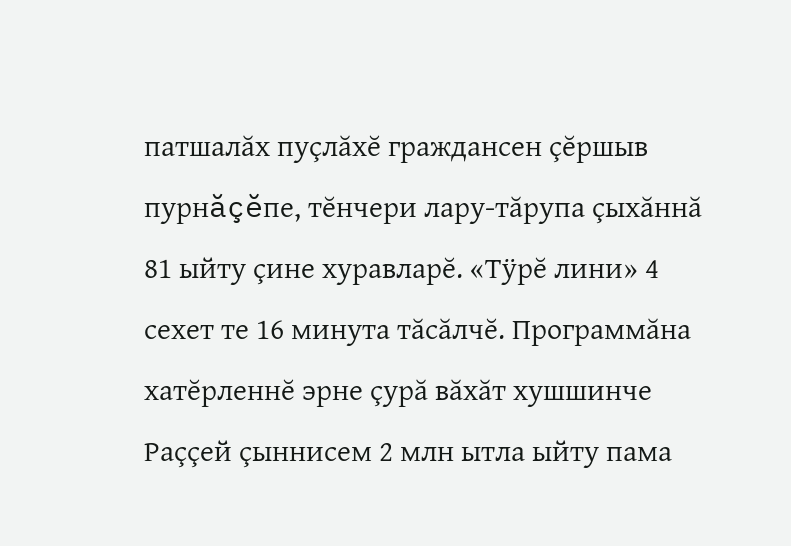патшалăх пуçлăхĕ граждансен çĕршыв пурнăçĕпе, тĕнчери лару-тăрупа çыхăннă 81 ыйту çине хуравларĕ. «Тÿрĕ лини» 4 сехет те 16 минута тăсăлчĕ. Программăна хатĕрленнĕ эрне çурă вăхăт хушшинче Раççей çыннисем 2 млн ытла ыйту пама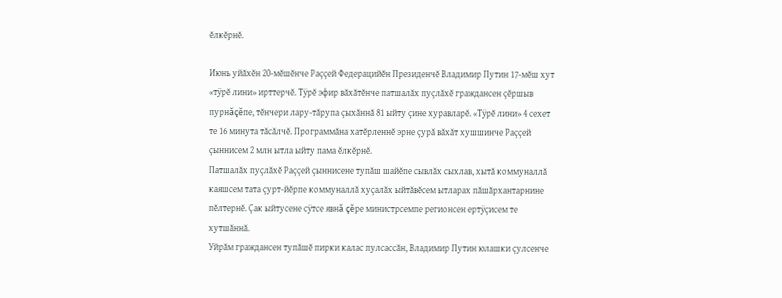ĕлкĕрнĕ.

Июнь уйăхĕн 20-мĕшĕнче Раççей Федерацийĕн Президенчĕ Владимир Путин 17-мĕш хут «тÿрĕ лини» ирттерчĕ. Тÿрĕ эфир вăхăтĕнче патшалăх пуçлăхĕ граждансен çĕршыв пурнăçĕпе, тĕнчери лару-тăрупа çыхăннă 81 ыйту çине хуравларĕ. «Тÿрĕ лини» 4 сехет те 16 минута тăсăлчĕ. Программăна хатĕрленнĕ эрне çурă вăхăт хушшинче Раççей çыннисем 2 млн ытла ыйту пама ĕлкĕрнĕ.
Патшалăх пуçлăхĕ Раççей çыннисене тупăш шайĕпе сывлăх сыхлав, хытă коммуналлă каяшсем тата çурт-йĕрпе коммуналлă хуçалăх ыйтăвĕсем ытларах пăшăрхантарнине пĕлтернĕ. Çак ыйтусене сÿтсе явнă çĕре министрсемпе регионсен ертÿçисем те хутшăннă.
Уйрăм граждансен тупăшĕ пирки калас пулсассăн, Владимир Путин юлашки çулсенче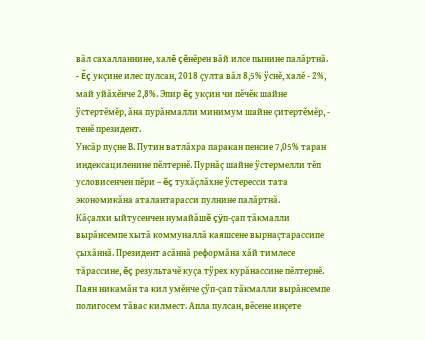вăл сахалланнине, халĕ çĕнĕрен вăй илсе пынине палăртнă.
- Ĕç укçине илес пулсан, 2018 çулта вăл 8,5% ÿснĕ, халĕ - 2%, май уйăхĕнче 2,8%. Эпир ĕç укçин чи пĕчĕк шайне ÿстертĕмĕр, ăна пурăнмалли минимум шайне çитертĕмĕр, - тенĕ президент.
Унсăр пуçне В. Путин ватлăхра паракан пенсие 7,05% таран индексациленине пĕлтернĕ. Пурнăç шайне ÿстермелли тĕп условисенчен пĕри – ĕç тухăçлăхне ÿстересси тата экономикăна аталантарасси пулнине палăртнă.
Кăçалхи ыйтусенчен нумайăшĕ çÿп-çап тăкмалли вырăнсемпе хытă коммуналлă каяшсене вырнаçтарассипе çыхăннă. Президент асăннă реформăна хăй тимлесе тăрассине, ĕç результачĕ куçа тÿрех курăнассине пĕлтернĕ.
Паян никамăн та кил умĕнче çÿп-çап тăкмалли вырăнсемпе полигосем тăвас килмест. Апла пулсан, вĕсене инçете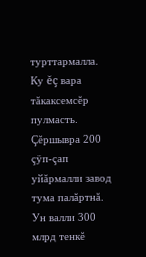турттармалла. Ку ĕç вара тăкаксемсĕр пулмасть. Çĕршывра 200 çÿп-çап уйăрмалли завод тума палăртнă. Ун валли 300 млрд тенкĕ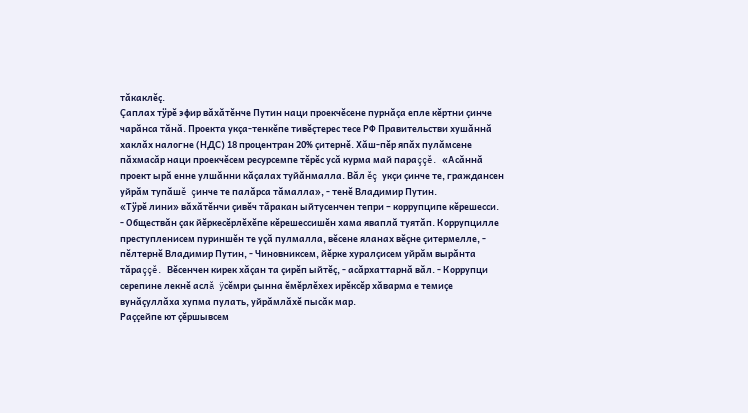тăкаклĕç.
Çаплах тÿрĕ эфир вăхăтĕнче Путин наци проекчĕсене пурнăçа епле кĕртни çинче чарăнса тăнă. Проекта укçа-тенкĕпе тивĕçтерес тесе РФ Правительстви хушăннă хаклăх налогне (НДС) 18 процентран 20% çитернĕ. Хăш-пĕр япăх пулăмсене пăхмасăр наци проекчĕсем ресурсемпе тĕрĕс усă курма май параççĕ. «Асăннă проект ырă енне улшăнни кăçалах туйăнмалла. Вăл ĕç укçи çинче те, граждансен уйрăм тупăшĕ çинче те палăрса тăмалла», - тенĕ Владимир Путин.
«Тÿрĕ лини» вăхăтĕнчи çивĕч тăракан ыйтусенчен тепри – коррупципе кĕрешесси.
- Обществăн çак йĕркесĕрлĕхĕпе кĕрешессишĕн хама яваплă туятăп. Коррупцилле преступленисем пуриншĕн те уçă пулмалла, вĕсене яланах вĕçне çитермелле, - пĕлтернĕ Владимир Путин, - Чиновниксем, йĕрке хуралçисем уйрăм вырăнта тăраççĕ. Вĕсенчен кирек хăçан та çирĕп ыйтĕç, - асăрхаттарнă вăл. - Коррупци серепине лекнĕ аслă ÿсĕмри çынна ĕмĕрлĕхех ирĕксĕр хăварма е темиçе вунăçуллăха хупма пулать, уйрăмлăхĕ пысăк мар.
Раççейпе ют çĕршывсем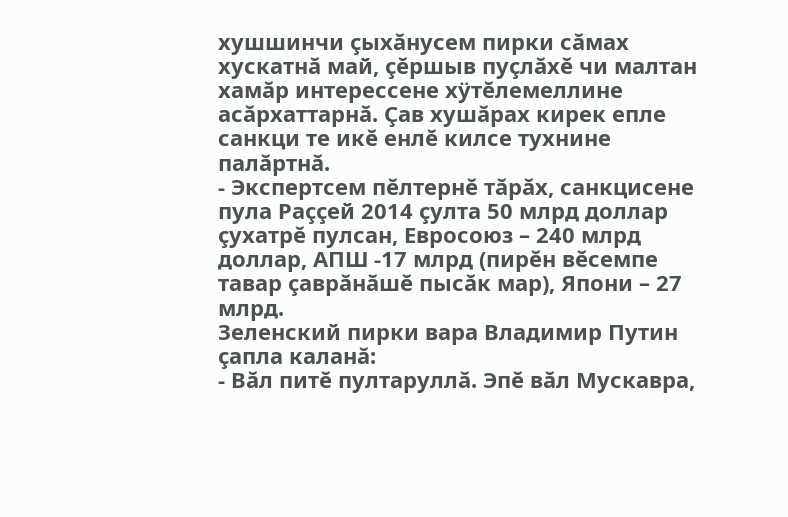хушшинчи çыхăнусем пирки сăмах хускатнă май, çĕршыв пуçлăхĕ чи малтан хамăр интерессене хÿтĕлемеллине асăрхаттарнă. Çав хушăрах кирек епле санкци те икĕ енлĕ килсе тухнине палăртнă.
- Экспертсем пĕлтернĕ тăрăх, санкцисене пула Раççей 2014 çулта 50 млрд доллар çухатрĕ пулсан, Евросоюз – 240 млрд доллар, АПШ -17 млрд (пирĕн вĕсемпе тавар çаврăнăшĕ пысăк мар), Япони – 27 млрд.
Зеленский пирки вара Владимир Путин çапла каланă:
- Вăл питĕ пултаруллă. Эпĕ вăл Мускавра,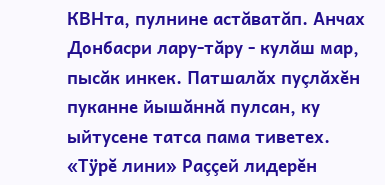КВНта, пулнине астăватăп. Анчах Донбасри лару-тăру - кулăш мар, пысăк инкек. Патшалăх пуçлăхĕн пуканне йышăннă пулсан, ку ыйтусене татса пама тиветех.
«Тÿрĕ лини» Раççей лидерĕн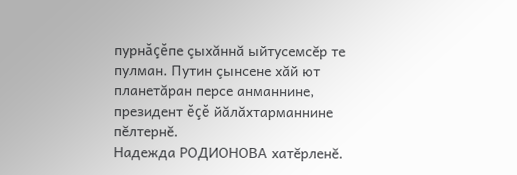пурнăçĕпе çыхăннă ыйтусемсĕр те пулман. Путин çынсене хăй ют планетăран персе анманнине, президент ĕçĕ йăлăхтарманнине пĕлтернĕ.
Надежда РОДИОНОВА хатĕрленĕ.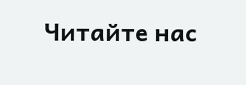Читайте нас